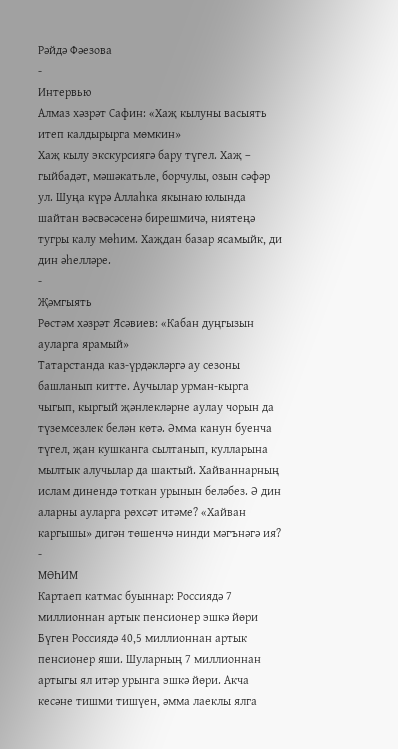Рәйдә Фәезова
-
Интервью
Алмаз хәзрәт Сафин: «Хаҗ кылуны васыять итеп калдырырга мөмкин»
Хаҗ кылу экскурсиягә бару түгел. Хаҗ – гыйбадәт, мәшәкатьле, борчулы, озын сәфәр ул. Шуңа күрә Аллаһка якынаю юлында шайтан вәсвәсәсенә бирешмичә, ниятеңә тугры калу мөһим. Хаҗдан базар ясамыйк, ди дин әһелләре.
-
Җәмгыять
Рөстәм хәзрәт Ясәвиев: «Кабан дуңгызын ауларга ярамый»
Татарстанда каз-үрдәкләргә ау сезоны башланып китте. Аучылар урман-кырга чыгып, кыргый җәнлекләрне аулау чорын да түземсезлек белән көтә. Әмма канун буенча түгел, җан кушканга сылтанып, кулларына мылтык алучылар да шактый. Хайваннарның ислам динендә тоткан урынын беләбез. Ә дин аларны ауларга рөхсәт итәме? «Хайван каргышы» дигән төшенчә нинди мәгънәгә ия?
-
МӨҺИМ
Картаеп катмас буыннар: Россиядә 7 миллионнан артык пенсионер эшкә йөри
Бүген Россиядә 40,5 миллионнан артык пенсионер яши. Шуларның 7 миллионнан артыгы ял итәр урынга эшкә йөри. Акча кесәне тишми тишүен, әмма лаеклы ялга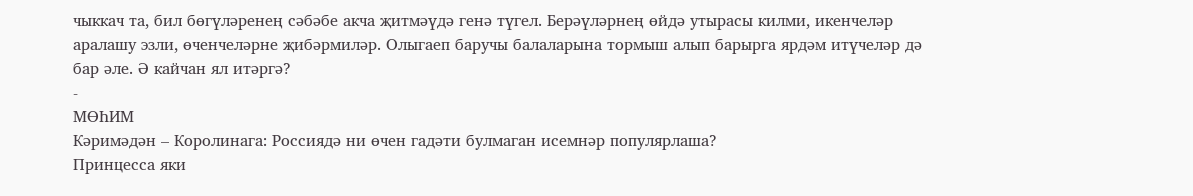чыккач та, бил бөгүләренең сәбәбе акча җитмәүдә генә түгел. Берәүләрнең өйдә утырасы килми, икенчеләр аралашу эзли, өченчеләрне җибәрмиләр. Олыгаеп баручы балаларына тормыш алып барырга ярдәм итүчеләр дә бар әле. Ә кайчан ял итәргә?
-
МӨҺИМ
Кәримәдән – Королинага: Россиядә ни өчен гадәти булмаган исемнәр популярлаша?
Принцесса яки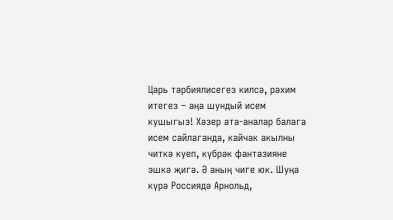Царь тәрбиялисегез килсә, рәхим итегез – аңа шундый исем кушыгыз! Хәзер ата-аналар балага исем сайлаганда, кайчак акылны читкә куеп, күбрәк фантазияне эшкә җигә. Ә аның чиге юк. Шуңа күрә Россиядә Арнольд,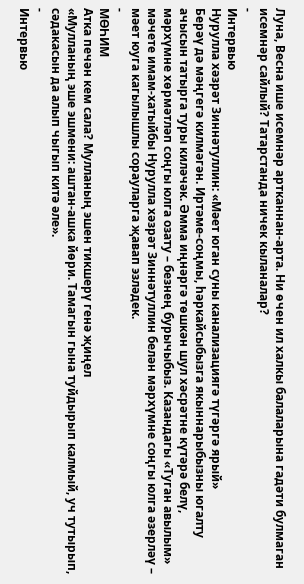Луна, Весна ише исемнәр артканнан-арта. Ни өчен ил халкы балаларына гадәти булмаган исемнәр сайлый? Татарстанда ничек кыланалар?
-
Интервью
Нурулла хәзрәт Зиннәтуллин: «Мәет юган суны канализациягә түгәргә ярый»
Берәү дә мәңгегә килмәгән. Иртәме-соңмы, һәркайсыбызга якыннарыбызны югалту ачысын татырга туры киләчәк. Әмма иңнәргә төшкән шул хәсрәтне күтәрә белү, мәрхүмне хөрмәтләп соңгы юлга озату – безнең бурычыбыз. Казандагы «Туган авылым» мәчете имам-хатыйбы Нурулла хәзрәт Зиннәтуллин белән мәрхүмне соңгы юлга әзерләү – мәет юуга кагылышлы сорауларга җавап эзләдек.
-
МӨҺИМ
Атка печән кем сала? Мулланың эшен тикшерү генә җиңел
«Мулланың эше эшмени: аштан-ашка йөри. Тамагын гына туйдырып калмый, уч тутырып, сәдакасын да алып чыгып китә әле».
-
Интервью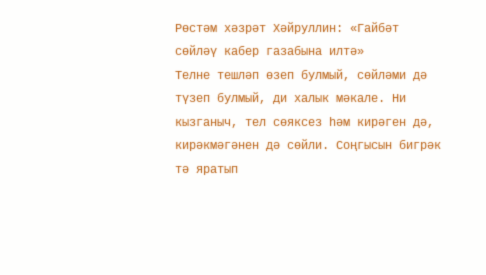Рөстәм хәзрәт Хәйруллин: «Гайбәт сөйләү кабер газабына илтә»
Телне тешләп өзеп булмый, сөйләми дә түзеп булмый, ди халык мәкале. Ни кызганыч, тел сөяксез һәм кирәген дә, кирәкмәгәнен дә сөйли. Соңгысын бигрәк тә яратып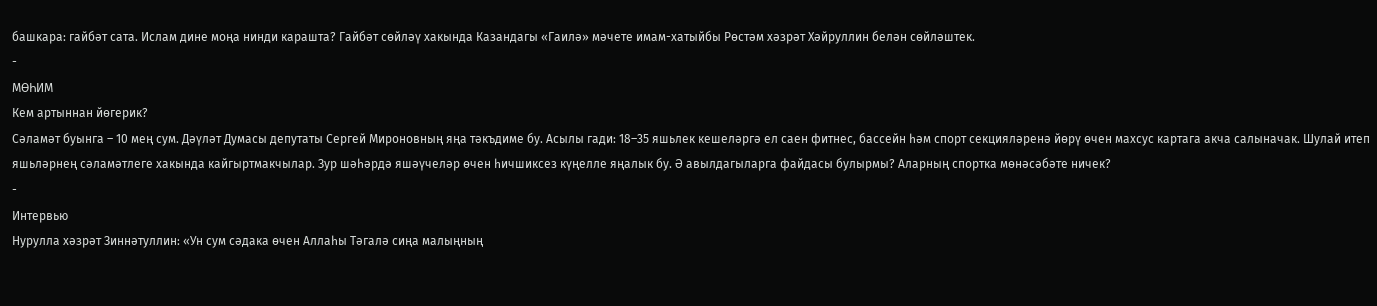башкара: гайбәт сата. Ислам дине моңа нинди карашта? Гайбәт сөйләү хакында Казандагы «Гаилә» мәчете имам-хатыйбы Рөстәм хәзрәт Хәйруллин белән сөйләштек.
-
МӨҺИМ
Кем артыннан йөгерик?
Сәламәт буынга – 10 мең сум. Дәүләт Думасы депутаты Сергей Мироновның яңа тәкъдиме бу. Асылы гади: 18–35 яшьлек кешеләргә ел саен фитнес, бассейн һәм спорт секцияләренә йөрү өчен махсус картага акча салыначак. Шулай итеп яшьләрнең сәламәтлеге хакында кайгыртмакчылар. Зур шәһәрдә яшәүчеләр өчен һичшиксез күңелле яңалык бу. Ә авылдагыларга файдасы булырмы? Аларның спортка мөнәсәбәте ничек?
-
Интервью
Нурулла хәзрәт Зиннәтуллин: «Ун сум сәдака өчен Аллаһы Тәгалә сиңа малыңның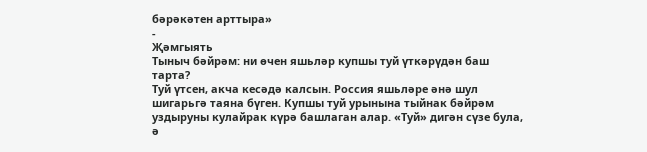бәрәкәтен арттыра»
-
Җәмгыять
Тыныч бәйрәм: ни өчен яшьләр купшы туй үткәрүдән баш тарта?
Туй үтсен, акча кесәдә калсын. Россия яшьләре әнә шул шигарьгә таяна бүген. Купшы туй урынына тыйнак бәйрәм уздыруны кулайрак күрә башлаган алар. «Туй» дигән сүзе була, ә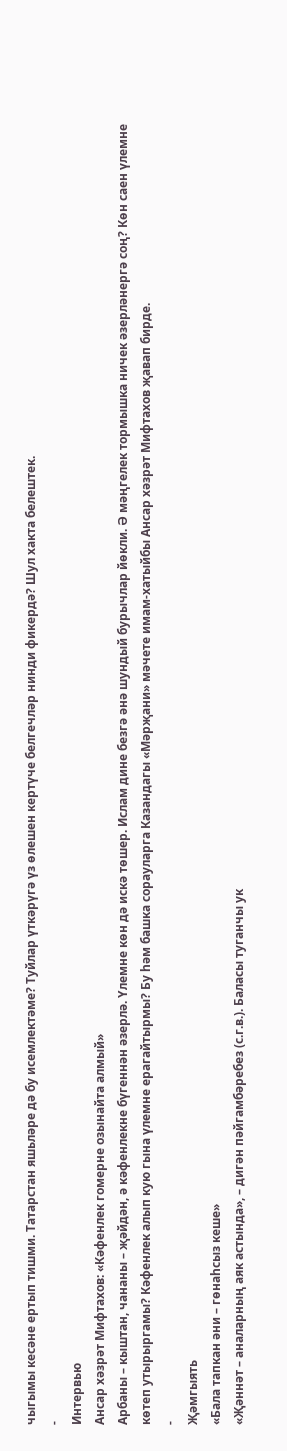чыгымы кесәне ертып тишми. Татарстан яшьләре дә бу исемлектәме? Туйлар үткәрүгә үз өлешен кертүче белгечләр нинди фикердә? Шул хакта белештек.
-
Интервью
Ансар хәзрәт Мифтахов: «Кәфенлек гомерне озынайта алмый»
Арбаны – кыштан, чананы – җәйдән, ә кәфенлекне бүгеннән әзерлә. Үлемне көн дә искә төшер. Ислам дине безгә әнә шундый бурычлар йөкли. Ә мәңгелек тормышка ничек әзерләнергә соң? Көн саен үлемне көтеп утырыргамы? Кәфенлек алып кую гына үлемне ерагайтырмы? Бу һәм башка сорауларга Казандагы «Мәрҗани» мәчете имам-хатыйбы Ансар хәзрәт Мифтахов җавап бирде.
-
Җәмгыять
«Бала тапкан әни – гөнаһсыз кеше»
«Җәннәт – аналарның аяк астында», – дигән пәйгамбәребез (с.г.в.). Баласы туганчы ук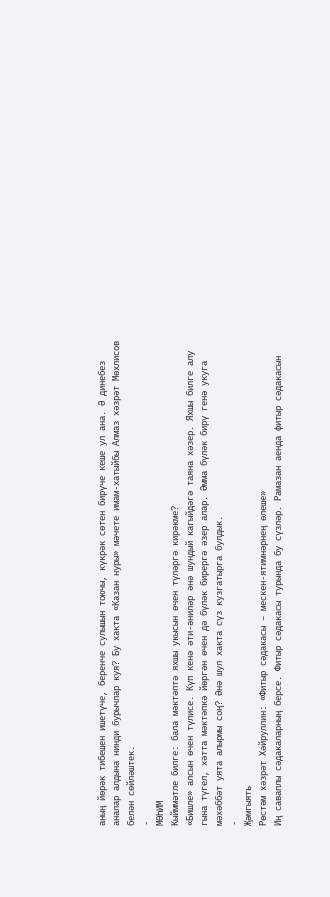аның йөрәк тибешен ишетүче, беренче сулышын тоючы, күкрәк сөтен бирүче кеше ул ана. Ә динебез аналар алдына нинди бурычлар куя? Бу хакта «Казан нуры» мәчете имам-хатыйбы Алмаз хәзрәт Мөхлисов белән сөйләштек.
-
МӨҺИМ
Кыйммәтле билге: бала мәктәптә яхшы укысын өчен түләргә кирәкме?
«Бишле» алсын өчен түлисе. Күп кенә әти-әниләр әнә шундый кагыйдәгә таяна хәзер. Яхшы билге алу гына түгел, хәтта мәктәпкә йөргән өчен дә бүләк бирергә әзер алар. Әмма бүләк бирү генә укуга мәхәббәт уята алырмы соң? Әнә шул хакта сүз кузгатырга булдык.
-
Җәмгыять
Рөстәм хәзрәт Хәйруллин: «Фитыр сәдакасы – мескен-ятимнәрнең өлеше»
Иң саваплы сәдакаларның берсе. Фитыр сәдакасы турында бу сүзләр. Рамазан аенда фитыр сәдакасын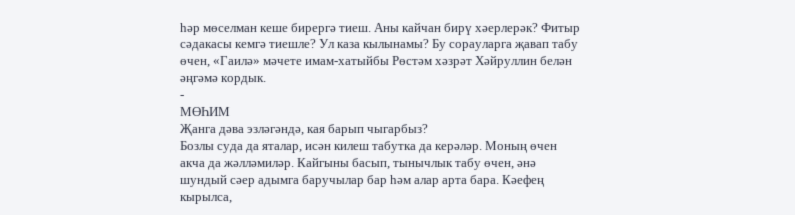һәр мөселман кеше бирергә тиеш. Аны кайчан бирү хәерлерәк? Фитыр сәдакасы кемгә тиешле? Ул каза кылынамы? Бу сорауларга җавап табу өчен, «Гаилә» мәчете имам-хатыйбы Рөстәм хәзрәт Хәйруллин белән әңгәмә кордык.
-
МӨҺИМ
Җанга дәва эзләгәндә, кая барып чыгарбыз?
Бозлы суда да яталар, исән килеш табутка да керәләр. Моның өчен акча да жәлләмиләр. Кайгыны басып, тынычлык табу өчен, әнә шундый сәер адымга баручылар бар һәм алар арта бара. Кәефең кырылса,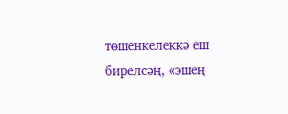төшенкелеккә еш бирелсәң, «эшең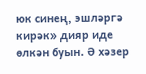юк синең, эшләргә кирәк» дияр иде өлкән буын. Ә хәзер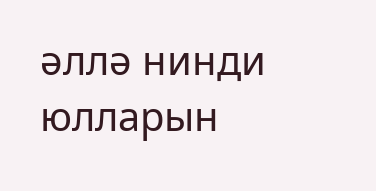әллә нинди юлларын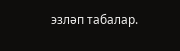эзләп табалар.